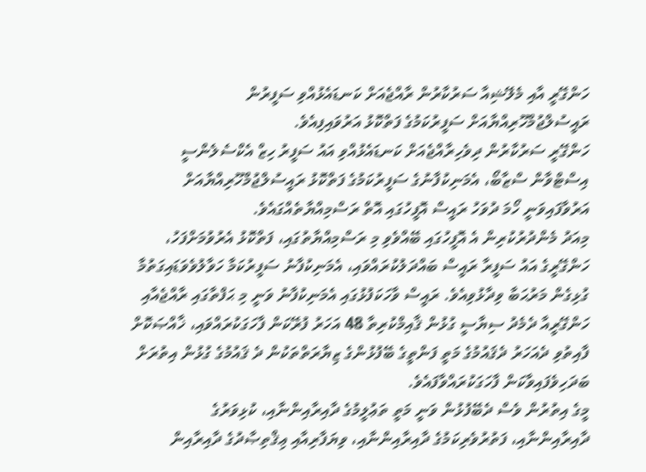ހަންގޭރީ އާއި މެލޭޝިއާ ސަރުކާރުން ރާއްޖެއަށް ކަނޑައެޅުއްވި ސަފީރުން ރައީސުލްޖުމްހޫރިއްޔާއަށް ސަފީރުކަމުގެ ފަތްކޮޅު އަރުވައިފިއެވެ.
ހަންގޭރީ ސަރުކާރުން ދިވެހިރާއްޖެއަށް ކަނޑައެޅުއްވި އައު ސަފީރު ހިޒް އެކްސެލެންސީ އިސްޓްވާން ސްޒާބޯ، އެމަނިކުފާނުގެ ސަފީރުކަމުގެ ފަތްކޮޅު ރައީސުލްޖުމްހޫރިއްޔާއަށް އަރުވާފައިވަނީ ހޯމަ ދުވަހު ރައީސް އޮފީހުގައި އޮތް ރަސްމިއްޔާތެއްގައެވެ.
މިއަދު މެންދުރުކުރިން އެ އޮފީހުގައި ބޭއްވެވި މި ރަސްމިއްޔާތުގައި، ފަތްކޮޅު އެރުވުމަށްފަހު، ހަންގޭރީގެ އައު ސަފީރާ ރައީސް ބައްދަލުކުރައްވައި، އެމަނިކުފާނު ސަފީރުކަމާ ހަވާލުވެވަޑައިގަތުމާ ގުޅިގެން މަރުޙަބާ ވިދާޅުވިއެވެ. ރައީސް ވާހަކަފުޅުގައި އެމަނިކުފާނު ވަނީ މި ޙަފްތާގައި ރާއްޖެއާއި ހަންގޭރީއާ ދެމެދު ސިޔާސީ ގުޅުން ޤާއިމްކުރިތާ 48 އަހަރު ފުރޭކަން ފާހަގަކުރައްވައި، ޚާއްޞަކޮށް ފާއިތުވި ދެއަހަރު ދެޤައުމުގެ މަތީ ފަންތީގެ ބޭފުޅުންގެ ޒިޔާރަތްތަކުން ދެ ޤައުމުގެ ގުޅުން އިތުރަށް ބަދަހިވެފައިވާކަން ފާހަގަކުރައްވާފައެވެ.
މީގެ އިތުރުން ވެސް ދެބޭފުޅުން ވަނީ މަތީ ތަޢުލީމުގެ ދާއިރާއިންނާއި، ކުޅިވަރުގެ ދާއިރާއިންނާއި، ފަތުރުވެރިކަމުގެ ދާއިރާއިންނާއި، ވިޔަފާރިއާއި ޢިޤްތިޞާދުގެ ދާއިރާއިން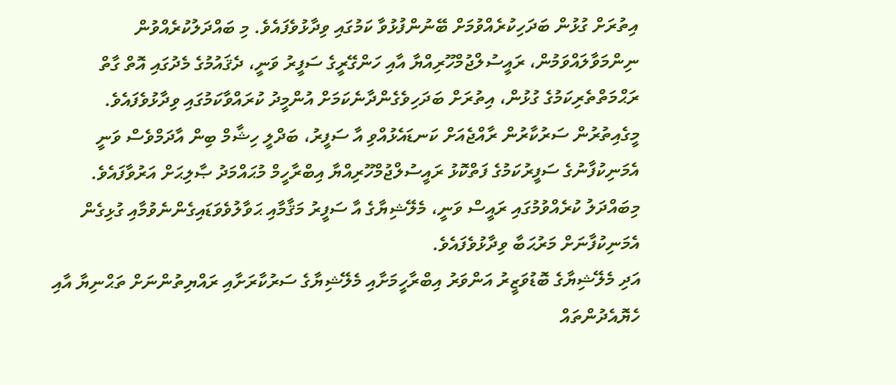އިތުރަށް ގުޅުން ބަދަހިކުރެއްވުމަށް ބޭނުންފުޅުވާ ކަމުގައި ވިދާޅުވެފައެވެ. މި ބައްދަލުކުރެއްވުން ނިންމަވާލައްވަމުން، ރައީސުލްޖުމްހޫރިއްޔާ އާއި ހަންގޭރީގެ ސަފީރު ވަނީ، ދެޤައުމުގެ މެދުގައި އޮތް ގާތް ރަޙްމަތްތެރިކަމުގެ ގުޅުން، އިތުރަށް ބަދަހިވެގެންދާނެކަމަށް އުންމީދު ކުރައްވާކަމުގައި ވިދާޅުވެފައެވެ.
މީގެއިތުރުން ސަރުކާރުން ރާއްޖެއަށް ކަނޑައެޅުއްވި އާ ސަފީރު، ބަދްލީ ހިޝާމް ބިން އާދަމްވެސް ވަނީ އެމަނިކުފާނުގެ ސަފީރުކަމުގެ ފަތްކޮޅު ރައީސުލްޖުމްހޫރިއްޔާ އިބްރާހީމް މުޙައްމަދު ޞާލިޙަށް އަރުވާފައެވެ. މިބައްދަލު ކުރެއްވުމުގައި ރައީސް ވަނީ، މެލޭޝިޔާގެ އާ ސަފީރު މަޤާމާއި ޙަވާލުވެވަޑައިގެންނެވުމާއި ގުޅިގެން އެމަނިކުފާނަށް މަރުޙަބާ ވިދާޅުވެފައެވެ.
އަދި މެލޭޝިޔާގެ ބޮޑުވަޒީރު އަންވަރު އިބްރާހީމަށާއި މެލޭޝިޔާގެ ސަރުކާރަށާއި ރައްޔިތުންނަށް ތަޙްނިޔާ އާއި ހެޔޮއެދުންތައް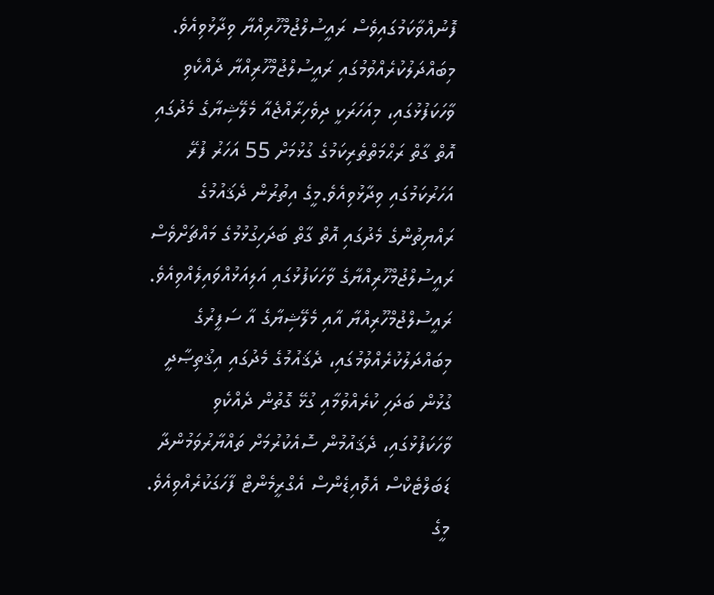ފޮނުއްވާކަމުގައިވެސް ރައީސުލްޖުމްހޫރިއްޔާ ވިދާޅުވިއެވެ.
މިބައްދަލުކުރެއްވުމުގައި ރައީސުލްޖުމްހޫރިއްޔާ ދެއްކެވި ވާހަކަފުޅުގައި، މިއަހަރަކީ ދިވެހިރާއްޖެއާ މެލޭޝިޔާގެ މެދުގައި އޮތް ގާތް ރަޙްމަތްތެރިކަމުގެ ގުޅުމަށް 55 އަހަރު ފުރޭ އަހަރުކަމުގައި ވިދާޅުވިއެވެ.މީގެ އިތުރުން ދެޤައުމުގެ ރައްޔިތުންގެ މެދުގައި އޮތް ގާތް ބަދަހިގުޅުމުގެ މައްޗަށްވެސް ރައީސުލްޖުމްހޫރިއްޔާގެ ވާހަކަފުޅުގައި އަލިއަޅުއްވައިލެއްވިއެވެ. ރައީސުލްޖުމްހޫރިއްޔާ އާއި މެލޭޝިޔާގެ އާ ސަފީރުގެ މިބައްދަލުކުރެއްވުމުގައި، ދެޤައުމުގެ މެދުގައި އިޤުތިޞާދީ ގުޅުން ބަދަހި ކުރެއްވުމާއި ގުޅޭ ގޮތުން ދެއްކެވި ވާހަކަފުޅުގައި، ދެޤައުމުން ސޮއެކުރުމަށް ތައްޔާރުވަމުންދާ ޑަބަލްޓެކްސް އެވޮއިޑެންސް އެގްރީމެންޓް ފާހަގަކުރެއްވިއެވެ.
މީގެ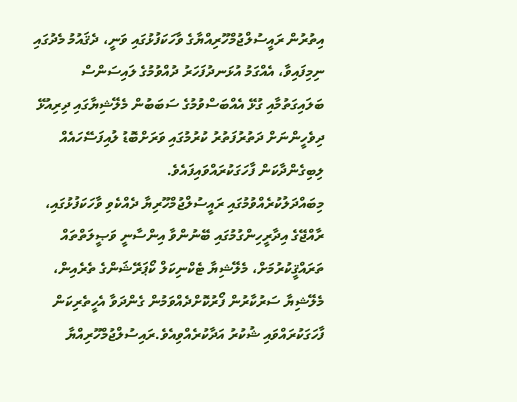އިތުރުން ރައީސުލްޖުމްހޫރިއްޔާގެ ވާހަކަފުޅުގައި ވަނީ، ދެޤައުމު މެދުގައި ނިމިފައިވާ، އެއްގަމު އުޅަނދުފަހަރު ދުއްވުމުގެ ލައިސަންސް ބަލައިގަތުމާއި ގުޅޭ އެއްބަސްވުމުގެ ސަބަބުން މެލޭޝިޔާގައި ދިރިއުޅޭ ދިވެހީންނަށް ދަތުރުފަތުރު ކުރުމުގައި ވަރަށްބޮޑު ލުއިފަސޭހައެއް ލިބިގެންދާކަން ފާހަގަކުރައްވައިފައެވެ.
މިބައްދަލުކުރެއްވުމުގައި ރައީސުލްޖުމްހޫރިޔާ ދެއްކެވި ވާހަކަފުޅުގައި، ރާއްޖޭގެ އިދާރީހިންގުމުގައި ބޭނުންވާ އިންސާނީ ވަޞީލަތްތައް ތަރައްޤީކުރުމަށް، މެލޭޝިޔާ ޓެކްނިކަލް ކޯޕަރޭޝަންގެ ތެރެއިން، މެލޭޝިޔާ ސަރުކާރުން ފޯރުކޮށްދެއްވަމުން ގެންދަވާ އެހީތެރިކަން ފާހަގަކުރައްވައި ޝުކުރު އަދާކުރެއްވިއެވެ.ރައިސުލްޖުމްހޫރިއްޔާ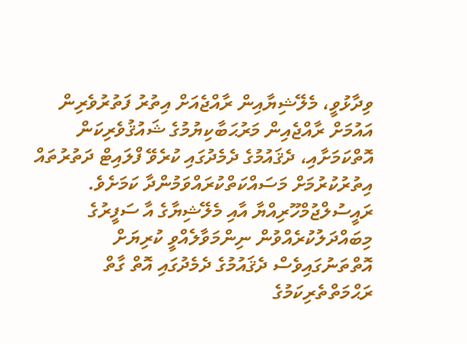ވިދާޅުވީ، މެލޭޝިޔާއިން ރާއްޖެއަށް އިތުރު ފަތުރުވެރިން އައުމަށް ރާއްޖެއިން މަރުޙަބާކިޔުމުގެ ޝައުޤުވެރިކަން އޮތްކަމަށާއި، ދެޤައުމުގެ ދެމެދުގައި ކުރެވޭ ފްލައިޓް ދަތުރުތައް އިތުރުކުރުމަށް މަސައްކަތްކުރައްވަމުންދާ ކަމަށެވެ. ރައީސުލްޖުމްހޫރިއްޔާ އާއި މެލޭޝިޔާގެ އާ ސަފީރުގެ މިބައްދަލުކުރެއްވުން ނިންމަވާލެއްވީ ކުރިޔަށް އޮތްތަނުގައިވެސް ދެޤައުމުގެ ދެމެދުގައި އޮތް ގާތް ރަޙްމަތްތެރިކަމުގެ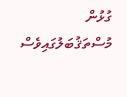ގުޅުން މުސްތަޤުބަލުގައިވެސް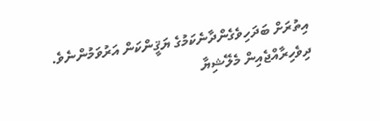އިތުރަށް ބަދަހިވެގެންދާނެކަމުގެ ޔަޤީންކަން އަރުވަމުންނެވެ.
ދިވެހިރާއްޖެއިން މެލޭޝިޔާ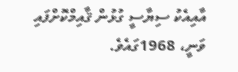އާއިއެކު ސިޔާސީ ގުޅުން ޤާއިމްކޮށްފައި ވަނީ، 1968ގައެވެ.